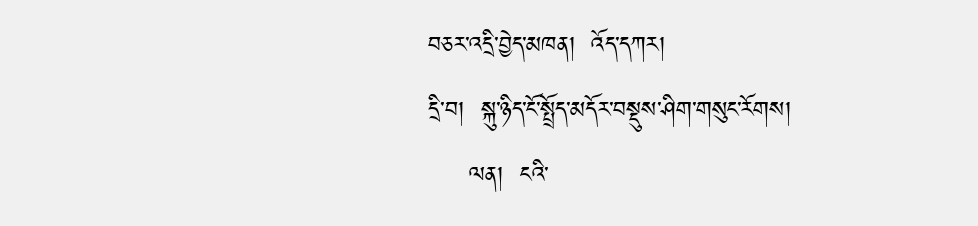བཅར་འདྲི་བྱེད་མཁན།  འོད་དཀར།
དྲི་བ།  སྐུ་ཉིད་ངོ་སྤྲོད་མདོར་བསྡུས་ཤིག་གསུང་རོགས།
     ལན།  ངའི་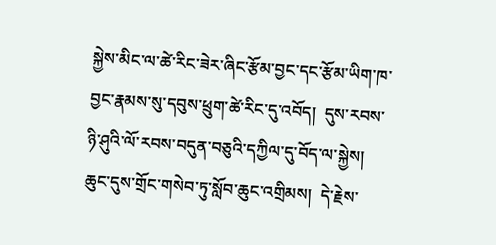སྐྱེས་མིང་ལ་ཚེ་རིང་ཟེར་ཞིང་རྩོམ་བྱང་དང་རྩོམ་ཡིག་ཁ་བྱང་རྣམས་སུ་དབུས་ཕྲུག་ཚེ་རིང་དུ་འབོད།  དུས་རབས་ཉི་ཤུའི་ལོ་རབས་བདུན་བཅུའི་དཀྱིལ་དུ་བོད་ལ་སྐྱེས།  ཆུང་དུས་གྲོང་གསེབ་ཏུ་སློབ་ཆུང་འགྲིམས།  དེ་རྗེས་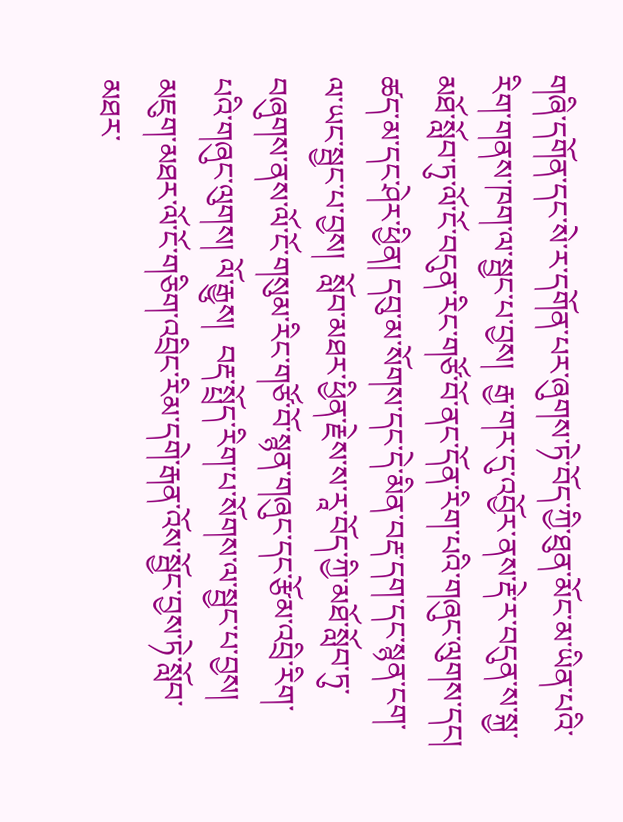གཞི་དགོན་དང་སེ་ར་དགོན་པར་ཞུགས་ཏེ་བོད་ཀྱི་ཐུན་མོང་མ་ཡིན་པའི་རིག་གནས་ཁག་ལ་སྦྱང་པ་བྱས།  རྒྱ་གར་དུ་འབྱོར་ནས་རྡེ་ར་བདུན་ས་སྐྱ་མཐོ་སློབ་ཏུ་ལོ་ངོ་བདུན་རིང་གཙོ་བོ་ནང་དོན་རིག་པའི་གཞུང་ལུགས་དང། ཚད་མ་དང་ཤེར་ཕྱིན། དབུ་མ་སོགས་དང་དེ་མིན་བརྡ་དག་དང་སྙན་ངག་ལ་ཡང་སྦྱང་པ་བྱས།  སློབ་མཐར་ཕྱིན་རྗེས་ས་རཱ་བོད་ཀྱི་མཐོ་སློབ་ཏུ་བཞུགས་ནས་ལོ་ངོ་གསུམ་རིང་གཙོ་བོ་སྙན་གཞུང་དང་རྩོམ་འབྲི་རིག་པའི་གཞུང་ལུགས། ལོ་རྒྱུས།  བརྡ་སྤྲོད་རིག་པ་སོགས་ལ་སྦྱང་པ་བྱས།  མཇུག་མཐར་ལོ་ངོ་གཅིག་འབྲིང་རིམ་དགེ་རྒན་འོས་སྦྱོང་བྱས་ཏེ་སློབ་མཐར་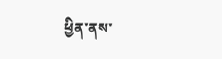ཕྱིན་ནས་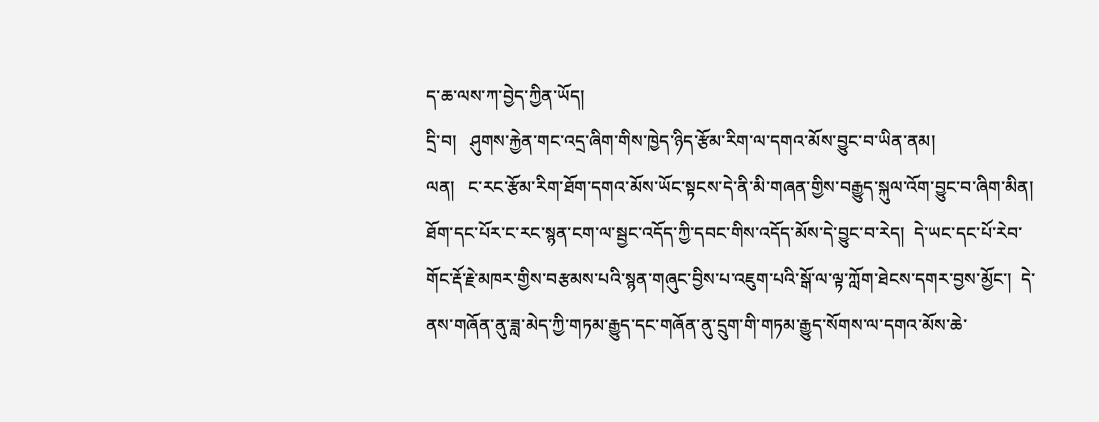ད་ཆ་ལས་ཀ་བྱེད་ཀྱིན་ཡོད།
དྲི་བ།   ཤུགས་རྐྱེན་གང་འདྲ་ཞིག་གིས་ཁྱེད་ཉིད་རྩོམ་རིག་ལ་དགའ་མོས་བྱུང་བ་ཡིན་ནམ།
ལན།   ང་རང་རྩོམ་རིག་ཐོག་དགའ་མོས་ཡོང་སྟངས་དེ་ནི་མི་གཞན་གྱིས་བརྒྱུད་སྐུལ་འོག་བྱུང་བ་ཞིག་མིན།  ཐོག་དང་པོར་ང་རང་སྙན་ངག་ལ་སྦྱང་འདོད་ཀྱི་དབང་གིས་འདོད་མོས་དེ་བྱུང་བ་རེད།  དེ་ཡང་དང་པོ་རེབ་གོང་རྡོ་རྗེ་མཁར་གྱིས་བརྩམས་པའི་སྙན་གཞུང་བྱིས་པ་འཇུག་པའི་སྒོ་ལ་ལྟ་ཀློག་ཐེངས་དགར་བྱས་མྱོང་།  དེ་ནས་གཞོན་ནུ་ཟླ་མེད་ཀྱི་གཏམ་རྒྱུད་དང་གཞོན་ནུ་དྲུག་གི་གཏམ་རྒྱུད་སོགས་ལ་དགའ་མོས་ཆེ་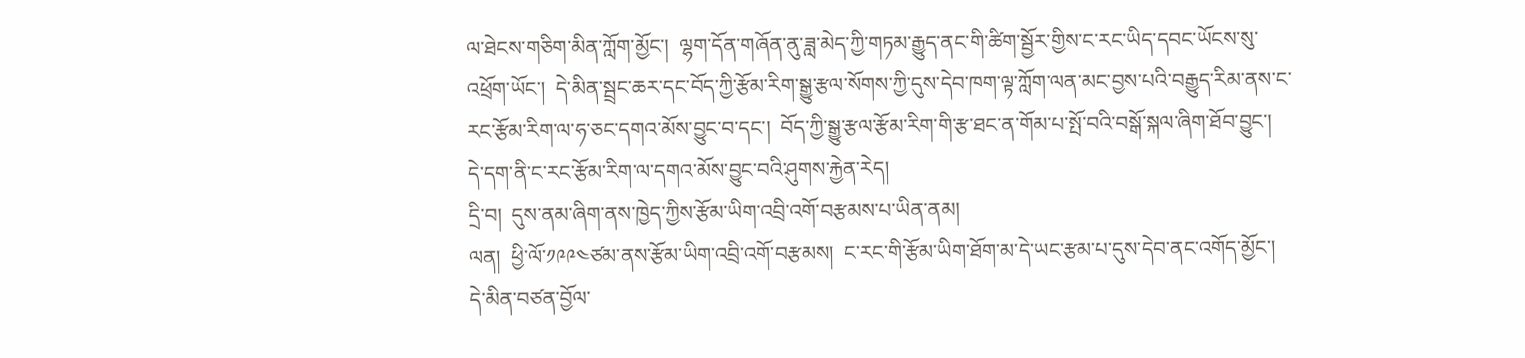ལ་ཐེངས་གཅིག་མིན་ཀློག་མྱོང་།  ལྷག་དོན་གཞོན་ནུ་ཟླ་མེད་ཀྱི་གཏམ་རྒྱུད་ནང་གི་ཚིག་སྦྱོར་གྱིས་ང་རང་ཡིད་དབང་ཡོངས་སུ་འཕྲོག་ཡོང་།  དེ་མིན་སྦྲང་ཆར་དང་བོད་ཀྱི་རྩོམ་རིག་སྒྱུ་རྩལ་སོགས་ཀྱི་དུས་དེབ་ཁག་ལྟ་ཀློག་ལན་མང་བྱས་པའི་བརྒྱུད་རིམ་ནས་ང་རང་རྩོམ་རིག་ལ་ཧ་ཅང་དགའ་མོས་བྱུང་བ་དང་།  བོད་ཀྱི་སྒྱུ་རྩལ་རྩོམ་རིག་གི་རྩ་ཐང་ན་གོམ་པ་སྤོ་བའི་བསྒོ་སྐལ་ཞིག་ཐོབ་བྱུང་། དེ་དག་ནི་ང་རང་རྩོམ་རིག་ལ་དགའ་མོས་བྱུང་བའི་ཤུགས་རྐྱེན་རེད།
དྲི་བ།  དུས་ནམ་ཞིག་ནས་ཁྱེད་ཀྱིས་རྩོམ་ཡིག་འབྲི་འགོ་བརྩམས་པ་ཡིན་ནམ།
ལན།  ཕྱི་ལོ་༡༩༩༤ཙམ་ནས་རྩོམ་ཡིག་འབྲི་འགོ་བརྩམས།  ང་རང་གི་རྩོམ་ཡིག་ཐོག་མ་དེ་ཡང་རྩམ་པ་དུས་དེབ་ནང་འགོད་མྱོང་།  དེ་མིན་བཙན་བྱོལ་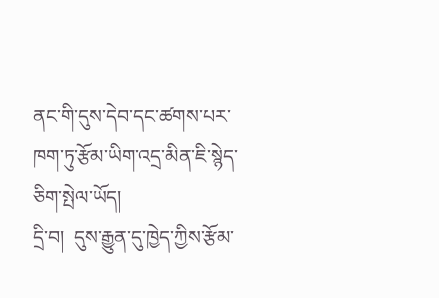ནང་གི་དུས་དེབ་དང་ཚགས་པར་ཁག་ཏུ་རྩོམ་ཡིག་འདྲ་མིན་ཇི་སྙེད་ཅིག་སྤེལ་ཡོད།
དྲི་བ།  དུས་རྒྱུན་དུ་ཁྱེད་ཀྱིས་རྩོམ་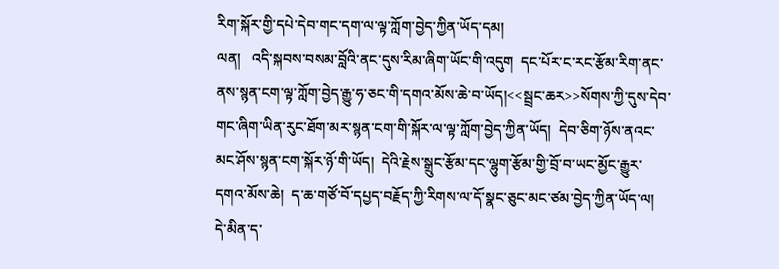རིག་སྐོར་གྱི་དཔེ་དེབ་གང་དག་ལ་ལྟ་ཀློག་བྱེད་ཀྱིན་ཡོད་དམ།
ལན།   འདི་སྐབས་བསམ་བློའི་ནང་དུས་རིམ་ཞིག་ཡོང་གི་འདུག  དང་པོར་ང་རང་རྩོམ་རིག་ནང་ནས་སྙན་ངག་ལྟ་ཀློག་བྱེད་རྒྱུ་ཧ་ཅང་གི་དགའ་མོས་ཆེ་བ་ཡོད།<<སྦྲང་ཆར>>སོགས་ཀྱི་དུས་དེབ་གང་ཞིག་ཡིན་རུང་ཐོག་མར་སྙན་ངག་གི་སྐོར་ལ་ལྟ་ཀློག་བྱེད་ཀྱིན་ཡོད།  དེབ་ཅིག་ཉོས་ནའང་མང་ཤོས་སྙན་ངག་སྐོར་ཉོ་གི་ཡོད།  དེའི་རྗེས་སྒྲུང་རྩོམ་དང་ལྷུག་རྩོམ་གྱི་བྲོ་བ་ཡང་མྱོང་རྒྱུར་དགའ་མོས་ཆེ།  ད་ཆ་གཙོ་བོ་དཔྱད་བརྗོད་ཀྱི་རིགས་ལ་དོ་སྣང་ཅུང་མང་ཙམ་བྱེད་ཀྱིན་ཡོད་ལ།  དེ་མིན་ད་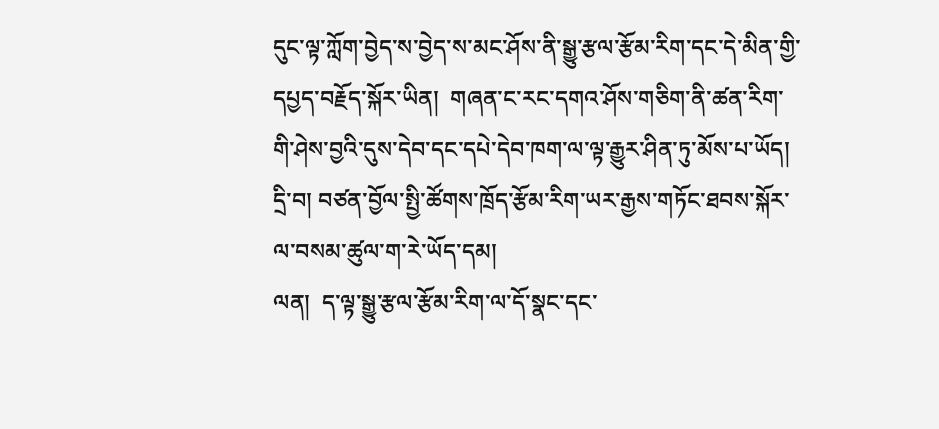དུང་ལྟ་ཀློག་བྱེད་ས་བྱེད་ས་མང་ཤོས་ནི་སྒྱུ་རྩལ་རྩོམ་རིག་དང་དེ་མིན་གྱི་དཔྱད་བརྗོད་སྐོར་ཡིན།  གཞན་ང་རང་དགའ་ཤོས་གཅིག་ནི་ཚན་རིག་གི་ཤེས་བྱའི་དུས་དེབ་དང་དཔེ་དེབ་ཁག་ལ་ལྟ་རྒྱུར་ཤིན་ཏུ་མོས་པ་ཡོད།
དྲི་བ། བཙན་བྱོལ་སྤྱི་ཚོགས་ཁྲོད་རྩོམ་རིག་ཡར་རྒྱས་གཏོང་ཐབས་སྐོར་ལ་བསམ་ཚུལ་ག་རེ་ཡོད་དམ།
ལན།  ད་ལྟ་སྒྱུ་རྩལ་རྩོམ་རིག་ལ་དོ་སྣང་དང་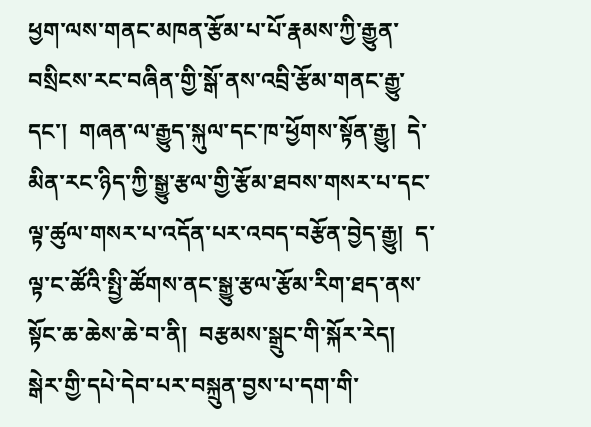ཕྱག་ལས་གནང་མཁན་རྩོམ་པ་པོ་རྣམས་ཀྱི་རྒྱུན་བསྲིངས་རང་བཞིན་གྱི་སྒོ་ནས་འབྲི་རྩོམ་གནང་རྒྱུ་དང་།  གཞན་ལ་རྒྱུད་སྐུལ་དང་ཁ་ཕྱོགས་སྟོན་རྒྱུ།  དེ་མིན་རང་ཉིད་ཀྱི་སྒྱུ་རྩལ་གྱི་རྩོམ་ཐབས་གསར་པ་དང་ལྟ་ཚུལ་གསར་པ་འདོན་པར་འབད་བརྩོན་བྱེད་རྒྱུ།  ད་ལྟ་ང་ཚོའི་སྤྱི་ཚོགས་ནང་སྒྱུ་རྩལ་རྩོམ་རིག་ཐད་ནས་སྟོང་ཆ་ཆེས་ཆེ་བ་ནི།  བརྩམས་སྒྲུང་གི་སྐོར་རེད།  སྒེར་གྱི་དཔེ་དེབ་པར་བསྐྲུན་བྱས་པ་དག་གི་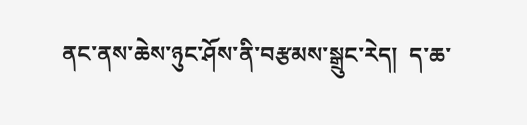ནང་ནས་ཆེས་ཉུང་ཤོས་ནི་བརྩམས་སྒྲུང་རེད།  ད་ཆ་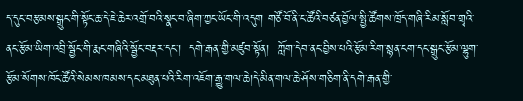ད་དུང་བརྩམས་སྒྲུང་གི་སྟོང་ཆ་དེ་ཇེ་ཆེར་འགྲོ་བའི་སྣང་བ་ཞིག་ཀྱང་ཡོང་གི་འདུག གཙོ་བོ་ནི་ང་ཚོའི་བཙན་བྱོལ་སྤྱི་ཚོགས་ཁྲོད་གཞི་རིམ་སློབ་གྲྭའི་ནང་རྩོམ་ཡིག་འབྲི་སྦྱོང་གི་རྨང་གཞིའི་སྦྱོང་བརྡར་དང་།  དགེ་རྒན་གྱི་མཛུབ་སྟོན།  ཀློག་དེབ་ནང་བྱིས་པའི་རྩོམ་རིག་སྙན་ངག་དང་སྒྲུང་རྩོམ་ལྷུག་རྩོམ་སོགས་ཁོང་ཚོའི་སེམས་ཁམས་དང་མཐུན་པའི་རིག་འཇོག་རྒྱུ་གལ་ཆེ།དེ་མིན་གལ་ཆེ་ཤོས་གཅིག་ནི་དགེ་རྒན་གྱི་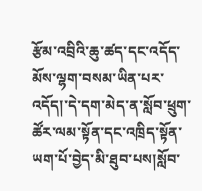རྩོམ་འབྲིའི་ཆུ་ཚད་དང་འདོད་མོས་ལྷག་བསམ་ཡིན་པར་འདོད།་དེ་དག་མེད་ན་སློབ་ཕྲུག་ཚོར་ལམ་སྟོན་དང་འཁྲིད་སྟོན་ཡག་པོ་བྱེད་མི་ཐུབ་པས།སློབ་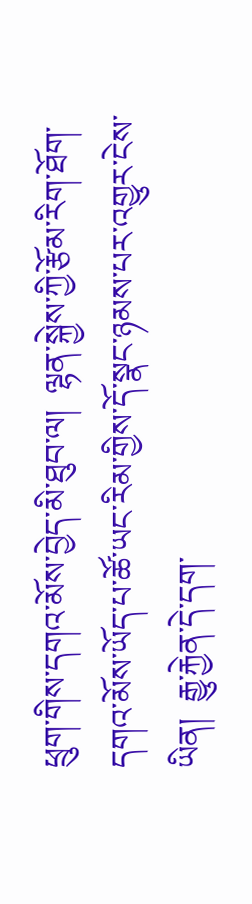ཕྲུག་གིས་དགའ་མོས་བྱེད་མི་ཐུབ་ལ།  ལྷན་སྐྱེས་ཀྱི་རྩོམ་རིག་ཐོག་དགའ་མོས་ཡོད་པ་ཚོ་ཡང་རིམ་གྱིས་དོ་སྣང་ཉམས་པར་འགྱུར་ངེས་ཡིན།  རྒྱུ་རྐྱེན་དེ་དག་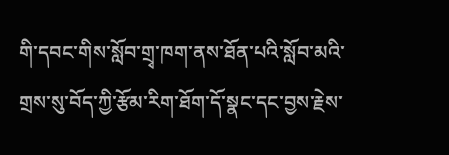གི་དབང་གིས་སློབ་གྲྭ་ཁག་ནས་ཐོན་པའི་སློབ་མའི་གྲས་སུ་བོད་ཀྱི་རྩོམ་རིག་ཐོག་དོ་སྣང་དང་བྱས་རྗེས་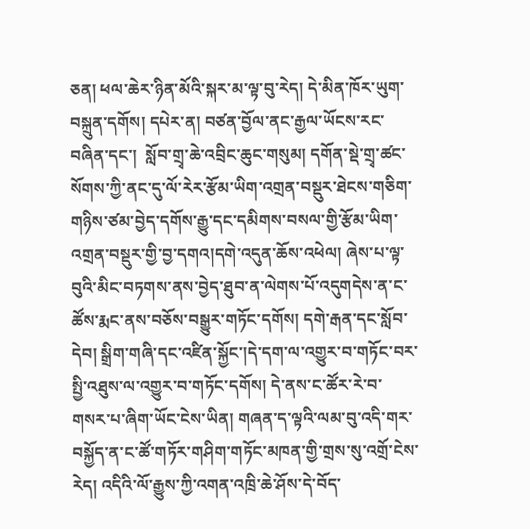ཅན། ཕལ་ཆེར་ཉིན་མོའི་སྐར་མ་ལྟ་བུ་རེད། དེ་མིན་ཁོར་ཡུག་བསྐྲུན་དགོས། དཔེར་ན། བཙན་བྱོལ་ནང་རྒྱལ་ཡོངས་རང་བཞིན་དང་།  སློབ་གྲྭ་ཆེ་འབྲིང་ཆུང་གསུམ། དགོན་སྡེ་གྲྭ་ཚང་སོགས་ཀྱི་ནང་དུ་ལོ་རེར་རྩོམ་ཡིག་འགྲན་བསྡུར་ཐེངས་གཅིག་གཉིས་ཙམ་བྱེད་དགོས་རྒྱུ་དང་དམིགས་བསལ་གྱི་རྩོམ་ཡིག་འགྲན་བསྡུར་གྱི་བྱ་དགའ།དགེ་འདུན་ཆོས་འཕེལ། ཞེས་པ་ལྟ་བུའི་མིང་བཏགས་ནས་བྱེད་ཐུབ་ན་ལེགས་པོ་འདུགདེས་ན་ང་ཚོས་རྨང་ནས་བཅོས་བསྒྱུར་གཏོང་དགོས། དགེ་རྒན་དང་སློབ་དེབ། སྒྲིག་གཞི་དང་འཛིན་སྐྱོང་།དེ་དག་ལ་འགྱུར་བ་གཏོང་བར་སྤྱི་འཐུས་ལ་འགྱུར་བ་གཏོང་དགོས། དེ་ནས་ང་ཚོར་རེ་བ་གསར་པ་ཞིག་ཡོང་ངེས་ཡིན། གཞན་ད་ལྟའི་ལམ་བུ་འདི་གར་བསྐྱོད་ན་ང་ཚོ་གཏོར་གཤིག་གཏོང་མཁན་གྱི་གྲས་སུ་འགྲོ་ངེས་རེད། འདིའི་ལོ་རྒྱུས་ཀྱི་འགན་འཁྲི་ཆེ་ཤོས་དེ་བོད་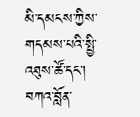མི་དམངས་ཀྱིས་གདམས་པའི་སྤྱི་འཐུས་ཚོ་དང་། བཀའ་བློན་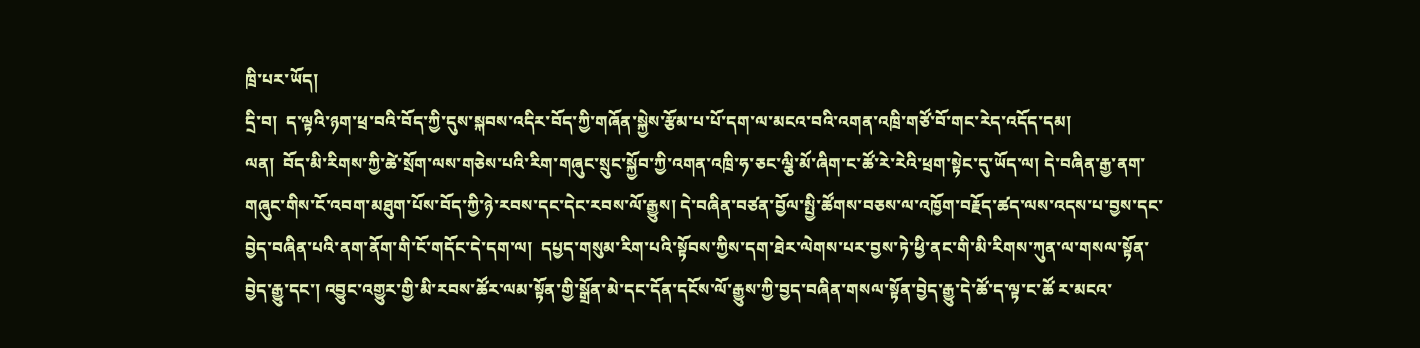ཁྲི་པར་ཡོད།
དྲི་བ།  ད་ལྟའི་ཉག་ཕྲ་བའི་བོད་ཀྱི་དུས་སྐབས་འདིར་བོད་ཀྱི་གཞོན་སྐྱེས་རྩོམ་པ་པོ་དག་ལ་མངའ་བའི་འགན་འཁྲི་གཙོ་བོ་གང་རེད་འདོད་དམ།
ལན།  བོད་མི་རིགས་ཀྱི་ཚེ་སྲོག་ལས་གཅེས་པའི་རིག་གཞུང་སྲུང་སྐྱོབ་ཀྱི་འགན་འཁྲི་ཧ་ཅང་ལྕི་མོ་ཞིག་ང་ཚོ་རེ་རེའི་ཕྲག་སྟེང་དུ་ཡོད་ལ། དེ་བཞིན་རྒྱ་ནག་གཞུང་གིས་ངོ་འབག་མཐུག་པོས་བོད་ཀྱི་ཉེ་རབས་དང་དེང་རབས་ལོ་རྒྱུས། དེ་བཞིན་བཙན་བྱོལ་སྤྱི་ཚོགས་བཅས་ལ་འཁྱོག་བརྗོད་ཚད་ལས་འདས་པ་བྱས་དང་བྱེད་བཞིན་པའི་ནག་ནོག་གི་ངོ་གདོང་དེ་དག་ལ།  དཔྱད་གསུམ་རིག་པའི་སྟོབས་ཀྱིས་དག་ཐེར་ལེགས་པར་བྱས་ཏེ་ཕྱི་ནང་གི་མི་རིགས་ཀུན་ལ་གསལ་སྟོན་བྱེད་རྒྱུ་དང་། འབྱུང་འགྱུར་གྱི་མི་རབས་ཚོར་ལམ་སྟོན་གྱི་སྒྲོན་མེ་དང་དོན་དངོས་ལོ་རྒྱུས་ཀྱི་བྱད་བཞིན་གསལ་སྟོན་བྱེད་རྒྱུ་དེ་ཚོ་ད་ལྟ་ང་ཚོ ར་མངའ་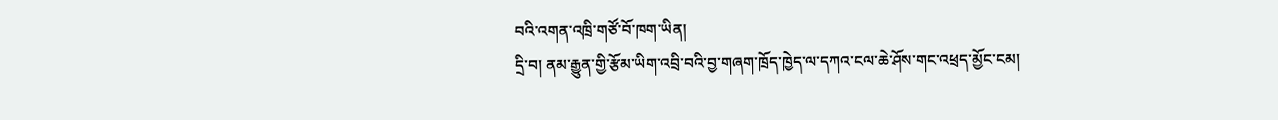བའི་འགན་འཁྲི་གཙོ་བོ་ཁག་ཡིན།
དྲི་བ། ནམ་རྒྱུན་གྱི་རྩོམ་ཡིག་འབྲི་བའི་བྱ་གཞག་ཁྲོད་ཁྱེད་ལ་དཀའ་ངལ་ཆེ་ཤོས་གང་འཕྲད་མྱོང་ངམ།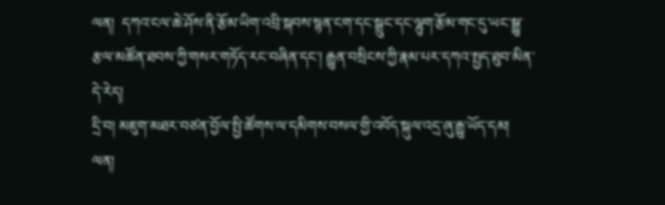ལན།  དཀའ་ངལ་ཆེ་ཤོས་ནི་རྩོམ་ཡིག་འབྲི་སྐབས་སྙན་ངག་དང་སྒྲུང་དང་ལྷུག་རྩོམ་གང་དུ་ཡང་སྒྱུ་རྩལ་མཚོན་ཐབས་ཀྱི་གསར་གཏོད་རང་བཞིན་དང་། རྒྱུན་བསྲིངས་ཀྱི་རྣམ་པར་དཀའ་སྤྱད་ཐུབ་མིན་དེ་རེད།
དྲི་བ། མཇུག་མཐར་བཙན་བྱོལ་སྤྱི་ཚོགས་ལ་དམིགས་བསལ་གྱི་འབོད་སྐུལ་འདྲ་ཞུ་རྒྱུ་ཡོད་དམ།
ལན།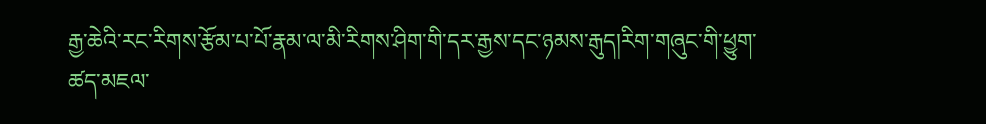རྒྱ་ཆེའི་རང་རིགས་རྩོམ་པ་པོ་རྣམ་ལ་མི་རིགས་ཤིག་གི་དར་རྒྱས་དང་ཉམས་རྒུད།རིག་གཞུང་གི་ཕྱུག་ཚད་མཇལ་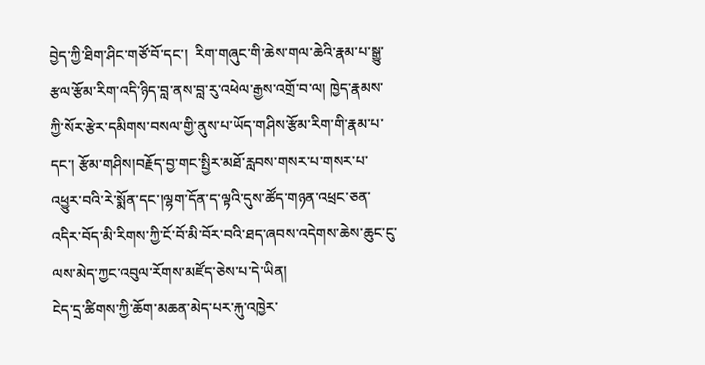བྱེད་ཀྱི་ཐིག་ཤིང་གཙོ་བོ་དང་།  རིག་གཞུང་གི་ཆེས་གལ་ཆེའི་རྣམ་པ་སྒྱུ་རྩལ་རྩོམ་རིག་འདི་ཉིད་བླ་ནས་བླ་རུ་འཕེལ་རྒྱས་འགྲོ་བ་ལ། ཁྱེད་རྣམས་ཀྱི་སོར་རྩེར་དམིགས་བསལ་གྱི་ནུས་པ་ཡོད་གཤིས་རྩོམ་རིག་གི་རྣམ་པ་དང་། རྩོམ་གཤིས།བརྗོད་བྱ་གང་སྤྱིར་མཐོ་རླབས་གསར་པ་གསར་པ་འཕྱུར་བའི་རེ་སྨོན་དང་།ལྷག་དོན་ད་ལྟའི་དུས་ཚོད་གཉན་འཕྲང་ཅན་འདིར་བོད་མི་རིགས་ཀྱི་ངོ་བོ་མི་བོར་བའི་ཐད་ཞབས་འདེགས་ཆེས་ཆུང་ངུ་ལས་མེད་ཀྱང་འབུལ་རོགས་མཛོད་ཅེས་པ་དེ་ཡིན།
ངེད་དྲ་ཚིགས་ཀྱི་ཆོག་མཆན་མེད་པར་རྐུ་འཁྱེར་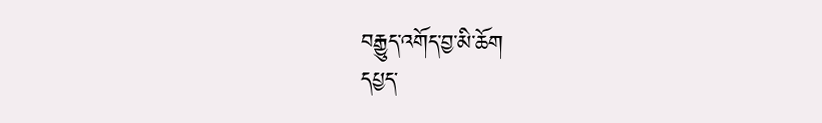བརྒྱུད་འགོད་བྱ་མི་ཆོག
དཔྱད་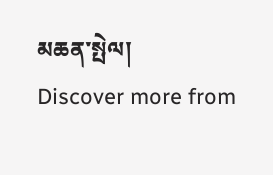མཆན་སྤེལ།
Discover more from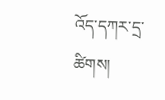འོད་དཀར་དྲ་ཚིགས།